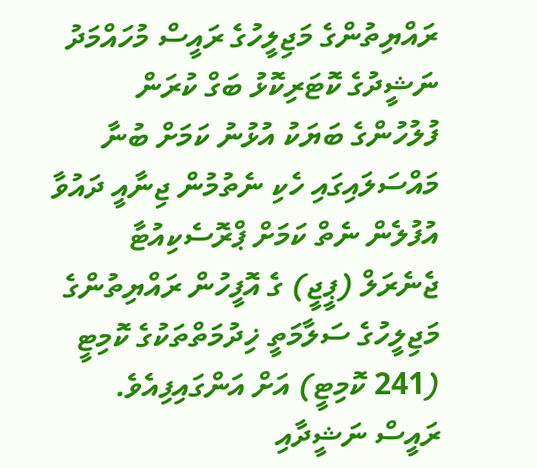ރައްޔިތުންގެ މަޖިލީހުގެ ރައީސް މުހައްމަދު ނަޝީދުގެ ކޮޓަރިކޮޅު ބަގް ކުރަން ފުލުހުންގެ ބަޔަކު އުޅުނު ކަމަށް ބުނާ މައްސަލައިގައި ހެކި ނެތުމުން ޖިނާއީ ދައުވާ އުފުލެން ނެތް ކަމަށް ޕްރޮސެކިއުޓާ ޖެނެރަލް (ޕީޖީ) ގެ އޮފީހުން ރައްޔިތުންގެ މަޖިލީހުގެ ސަލާމަތީ ޚިދުމަތްތަކުގެ ކޮމިޓީ (241 ކޮމިޓީ) އަށް އަންގައިފިއެވެ.
ރައީސް ނަޝީދާއި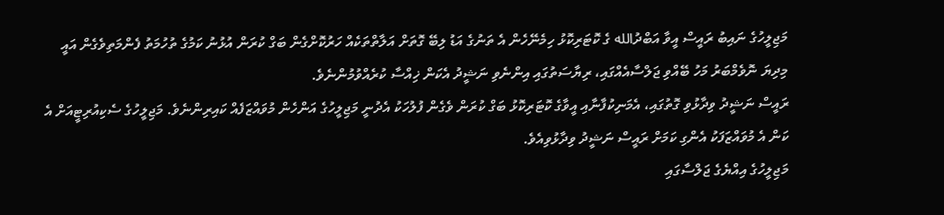މަޖިލީހުގެ ނައިބު ރައީސް އީވާ އަބްދުالله ގެ ކޮޓަރިކޮޅު ހިމެނޭހެން އެ ތަނުގެ އަޑު ލިބޭ ގޮތަށް އަލާތްތަކެއް ހަރުކޮށްގެން ބަގް ކުރަން އުޅުނު ކަމުގެ ތުހުމަތު ފެންމަތިވެގެން އައީ މިދިޔަ ނޮވެމްބަރު މަހު ބޭއްވި ޖަލްސާއެއްގައި، ރިޔާސަތުގައި އިންނެވި ނަޝީދު އެކަން ޚިއްސާ ކުރެއްވުމުންނެވެ.
ރައީސް ނަޝީދު ވިދާޅުވި ގޮތުގައި، އެމަނިކުފާނާއި އީވާގެ ކޮޓަރިކޮޅު ބަގް ކުރަން ވެގެން ފުލުހަކު އެދުނީ މަޖިލީހުގެ އަންހެން މުވައްޒަފެއް ކައިރިންނެވެ. މަޖިލީހުގެ ސެކިއުރިޓީއަށް އެ ކަން އެ މުވައްޒަފަކު އެންގި ކަމަށް ރައީސް ނަޝީދު ވިދާޅުވިއެވެ.
މަޖިލީހުގެ އިއްޔެގެ ޖަލްސާގައި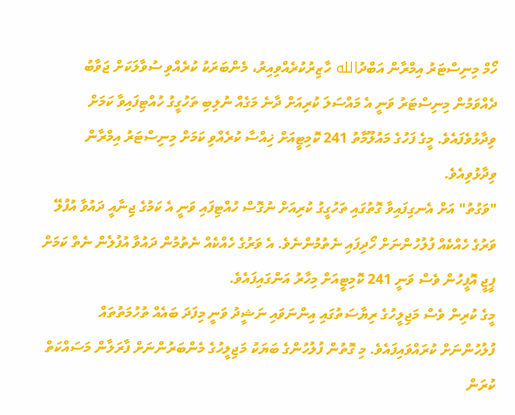ހޯމް މިނިސްޓަރު އިމްރާން އަބްދުالله ހާޒިރުކުރެއްވިއިރު، މެންބަރަކު ކުރެއްވި ސުވާލަކަށް ޖަވާބު ދެއްވަމުން މިނިސްޓަރު ވަނީ އެ މައްސަލަ ކުރިއަށް ދާނެ މަގެއް ނުލިބި ތަހުގީގު ހުއްޓިފައިވާ ކަމަށް ވިދާޅުވެފައެވެ. މީގެ ފަހުގެ މައުލޫމާތު 241 ކޮމިޓީއަށް ޚިއްސާ ކުރެއްވި ކަމަށް މިނިސްޓަރު އިމްރާން ވިދާޅުވިއެވެ.
"ވަގުތު" އަށް އެނގިފައިވާ ގޮތުގައި ތަހުގީގު ކުރިއަށް ނުގޮސް ހުއްޓިފައި ވަނީ އެ ކަމުގެ ޖިނާއީ ދައުވާ އުފުލޭ ވަރުގެ ހެއްކެއް ފުލުހުންނަށް ހޯދިފައި ނެތުމުންނެވެ. އެ ވަރުގެ ހެއްކެއް ނެތުމުން ދައުވާ އުފުލެން ނެތް ކަމަށް ޕީޖީ އޮފީހުން ވެސް ވަނީ 241 ކޮމިޓީއަށް މިހާރު އަންގައިފައެވެ.
މީގެ ކުރިން ވެސް މަޖިލީހުގެ ރިޔާސަތުގައި އިންނަވައި ނަޝީދު ވަނީ މިފަދަ ބައެއް ތުހުމަތުތައް ފުލުހުންނަށް ކުރައްވައިފައެވެ. މި ގޮތުން ފުލުހުންގެ ބަޔަކު މަޖިލީހުގެ މެންބަރުންނަށް ފާރަލާން މަސައްކަތް ކުރަން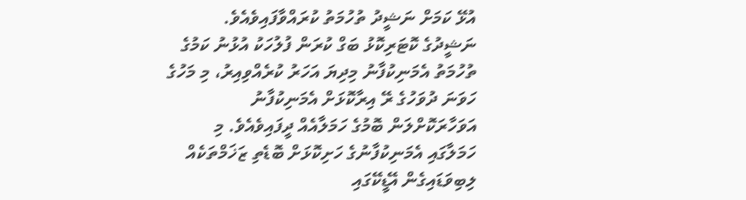އުޅޭ ކަމަށް ނަޝީދު ތުހުމަތު ކުރައްވާފައިވެއެވެ.
ނަޝީދުގެ ކޮޓަރިކޮޅު ބަގް ކުރަން ފުލުހަކު އުޅުނު ކަމުގެ ތުހުމަތު އެމަނިކުފާނު މިދިޔަ އަހަރު ކުރެއްވިއިރު، މި މަހުގެ ހަވަނަ ދުވަހުގެ ރޭ އިރާކޮޅަށް އެމަނިކުފާނު އަވަހާރަކޮށްލަން ބޮމުގެ ހަމަލާއެއް ދީފައިވެއެވެ. މި ހަމަލާގައި އެމަނިކުފާނުގެ ހަށިކޮޅަށް ބޮޑެތި ޒަޚަމްތަކެއް ލިބިވަޑައިގެން އޭޑީކޭގައި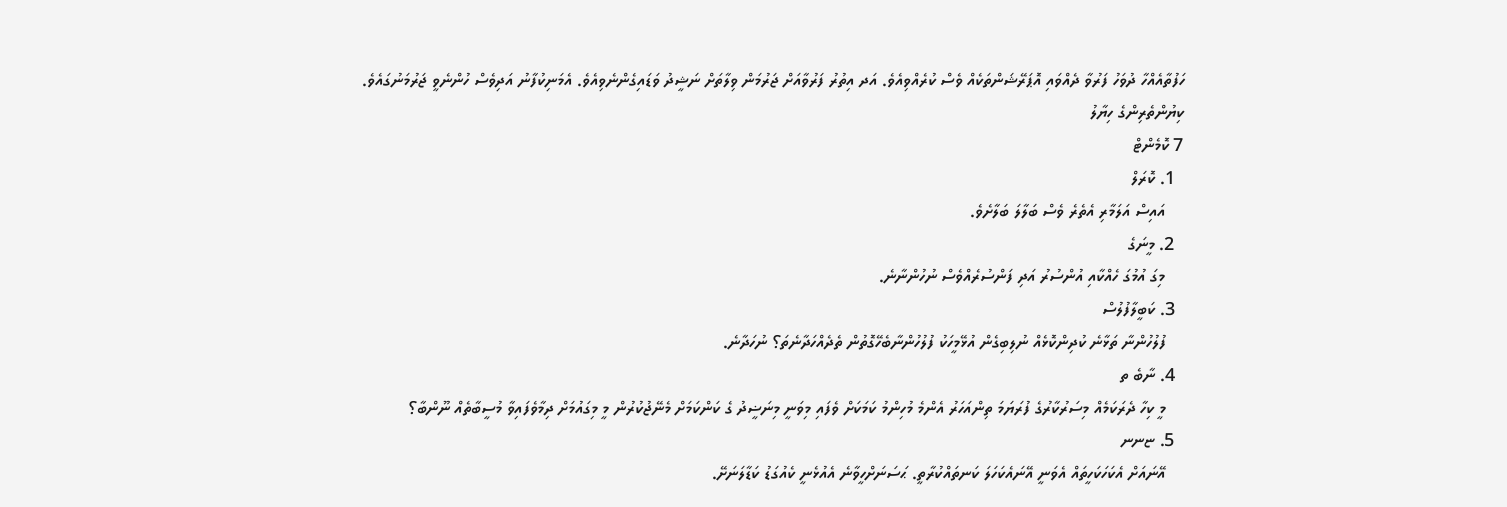ހަފުތާއެއްހާ ދުވަހު ފަރުވާ ދެއްވައި އޮޕަރޭޝަންތަކެއް ވެސް ކުރެއްވިއެވެ. އަދ އިތުރު ފަރުވާއަށް ޖަރުމަން ވިލާތަށް ނަޝީދު ވަޑައިގެންނެވިއެވެ. އެމަނިކުފާނު އަދިވެސް ހުންނެވީ ޖަރުމަނުގައެވެ.
ކިޔުންތެރިންގެ ހިޔާލު
7 ކޮމެންޓް
  1. ކޮރަލް
    އައިސް އަލަމާރި އެތެރެ ވެސް ބަލާލަ ބަލާށެވެ.
  2. މީނަގެ
    މިގަ އުމުގަ ހެއްކާއި އުންސުރު އަދި ފަންސުރެއްވެސް ނުހުންނާނެ.
  3. ކަބީލާފުލުސް
    ފުލުހުންނާ ތަޅާނެ ކުދިންކޮޅެއް ނުލިބިގެން އުޅޭމީހަކު ފުލުހުންނާބެހޭގޮތުން ތެދެއްހަދާނެތަ؟ ނުހަދާނެ.
  4. ނާބެ ތ
    މީ ކިހާ ދެރަކަމެއް މިސަރުކާރުގެ ފުރަޔަމަ ތިންއަހަރު އެންމެ މުހިންމު ކަމަކަށް ވެފައި މިވަނީ މިނަޟީދު ގެ ކަންކަމަށް މެނޭޖުކުރުން މީ މިގައުމަށް ދިމާވެފައިވާ މުސީބާތެއް ނޫންބާ؟
  5. ޏނނ
    އޭނައަށް އެކަހަކަހީތައް އެވަނީ އޭނައެކަހަލަ ކަނތައްކުރާތީ. ޙަސަނަށްހީވާނެ އެއުޅެނީ ކެއުގަޑު ކަޑާލަނަށޭ.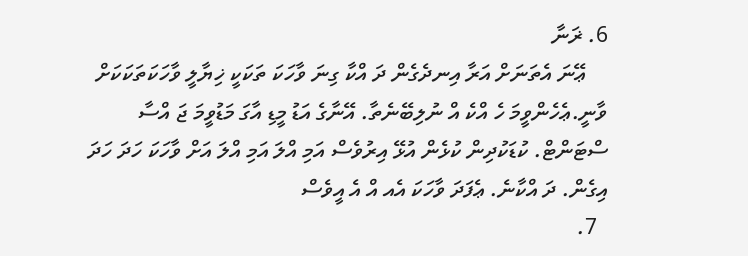6. ޜަނާ
    ޢޭނަ އެތަނަށް އަރާ އިނދެގެން ދަ އްކާ ގިނަ ވާހަކަ ތަކަކީ ޚިޔާލީ ވާހަކަތަކަކަށް ވާނީ.ޢެހެންވީމަ ހެ އްކެ އް ނުލިބޭނެތާ. އޭނާގެ އަޑު މީޑި އާގަ މަޑުވީމަ ޖަ އްސާ ސްޓަންޓް. ކުޑަކުދިން ކުޅެން އުޅޭ އިރުވެސް އަމި އްލަ އަމި އްލަ އަށް ވާހަކަ ހަދަ ހަދަ އިގެން. ދަ އްކާނެ. ޢެފަދަ ވާހަކަ އެއ އް އެ އީވެސް
  7.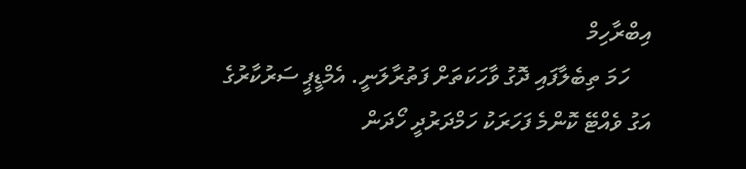އިބްރާހިމް
    ހަމަ ތިބެލާފައި ދޮގު ވާހަކަތަށް ފަތުރާލަނީ. އެމްޑީޕީ ސަރުކާރުގެ އަގު ވެއްޓޭ ކޮންމެ ފަހަރަކު ހަމްދަރުދީ ހޯދަން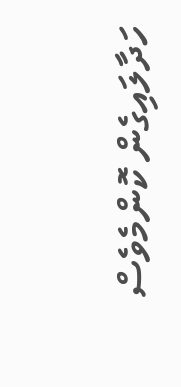ހަދާލައިގެން ކޮންމެވެސް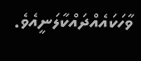ވާހަކައެއްދައްކާލަނީއެވެ.